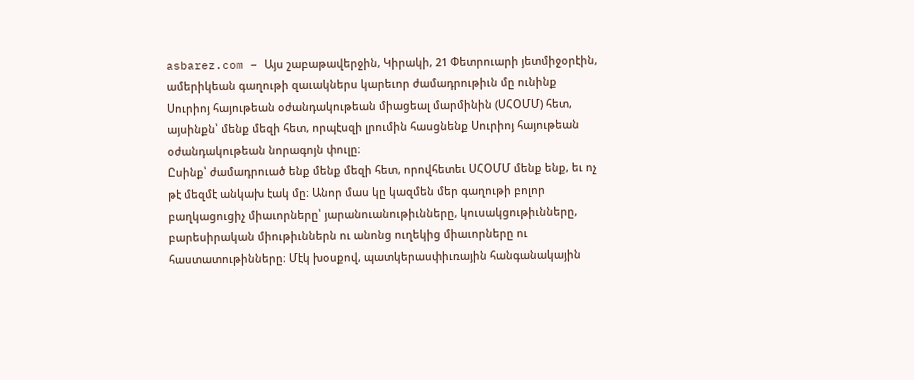asbarez.com – Այս շաբաթավերջին, Կիրակի, 21 Փետրուարի յետմիջօրէին, ամերիկեան գաղութի զաւակներս կարեւոր ժամադրութիւն մը ունինք Սուրիոյ հայութեան օժանդակութեան միացեալ մարմինին (ՍՀՕՄՄ) հետ, այսինքն՝ մենք մեզի հետ, որպէսզի լրումին հասցնենք Սուրիոյ հայութեան օժանդակութեան նորագոյն փուլը։
Ըսինք՝ ժամադրուած ենք մենք մեզի հետ, որովհետեւ ՍՀՕՄՄ մենք ենք, եւ ոչ թէ մեզմէ անկախ էակ մը։ Անոր մաս կը կազմեն մեր գաղութի բոլոր բաղկացուցիչ միաւորները՝ յարանուանութիւնները, կուսակցութիւնները, բարեսիրական միութիւններն ու անոնց ուղեկից միաւորները ու հաստատութինները։ Մէկ խօսքով, պատկերասփիւռային հանգանակային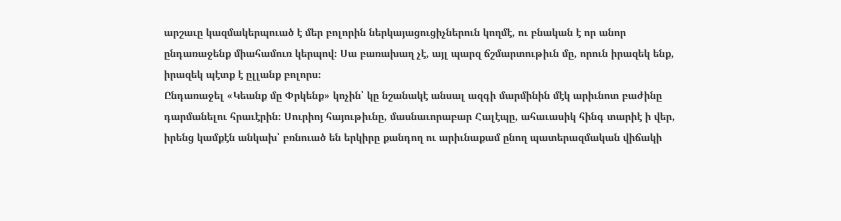արշաւը կազմակերպուած է մեր բոլորին ներկայացուցիչներուն կողմէ, ու բնական է որ անոր ընդառաջենք միահամուռ կերպով։ Սա բառախաղ չէ, այլ պարզ ճշմարտութիւն մը, որուն իրազեկ ենք, իրազեկ պէտք է ըլլանք բոլորս։
Ընդառաջել «Կեանք մը Փրկենք» կոչին՝ կը նշանակէ անսալ ազգի մարմինին մէկ արիւնոտ բաժինը դարմանելու հրաւէրին։ Սուրիոյ հայութիւնը, մասնաւորաբար Հալէպը, ահաւասիկ հինգ տարիէ ի վեր, իրենց կամքէն անկախ՝ բռնուած են երկիրը քանդող ու արիւնաքամ ընող պատերազմական վիճակի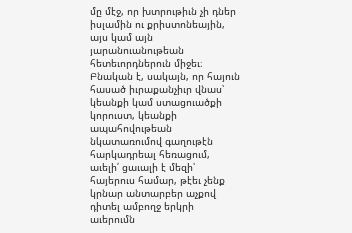մը մէջ, որ խտրութիւն չի դներ իսլամին ու քրիստոնեային, այս կամ այն յարանուանութեան հետեւորդներուն միջեւ։ Բնական է, սակայն, որ հայուն հասած իւրաքանչիւր վնաս՝ կեանքի կամ ստացուածքի կորուստ, կեանքի ապահովութեան նկատառումով գաղութէն հարկադրեալ հեռացում, աւելի՛ ցաւալի է մեզի՝ հայերուս համար, թէեւ չենք կրնար անտարբեր աչքով դիտել ամբողջ երկրի աւերումն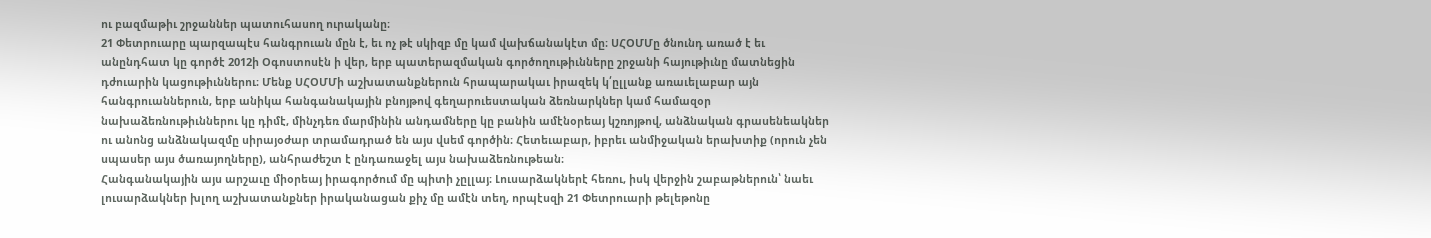ու բազմաթիւ շրջաններ պատուհասող ուրականը։
21 Փետրուարը պարզապէս հանգրուան մըն է, եւ ոչ թէ սկիզբ մը կամ վախճանակէտ մը։ ՍՀՕՄՄը ծնունդ առած է եւ անընդհատ կը գործէ 2012ի Օգոստոսէն ի վեր, երբ պատերազմական գործողութիւնները շրջանի հայութիւնը մատնեցին դժուարին կացութիւններու։ Մենք ՍՀՕՄՄի աշխատանքներուն հրապարակաւ իրազեկ կ՛ըլլանք առաւելաբար այն հանգրուաններուն, երբ անիկա հանգանակային բնոյթով գեղարուեստական ձեռնարկներ կամ համազօր նախաձեռնութիւններու կը դիմէ, մինչդեռ մարմինին անդամները կը բանին ամէնօրեայ կշռոյթով, անձնական գրասենեակներ ու անոնց անձնակազմը սիրայօժար տրամադրած են այս վսեմ գործին։ Հետեւաբար, իբրեւ անմիջական երախտիք (որուն չեն սպասեր այս ծառայողները), անհրաժեշտ է ընդառաջել այս նախաձեռնութեան։
Հանգանակային այս արշաւը միօրեայ իրագործում մը պիտի չըլլայ։ Լուսարձակներէ հեռու, իսկ վերջին շաբաթներուն՝ նաեւ լուսարձակներ խլող աշխատանքներ իրականացան քիչ մը ամէն տեղ, որպէսզի 21 Փետրուարի թելեթոնը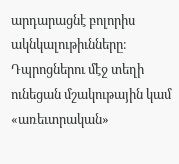արդարացնէ բոլորիս ակնկալութիւնները։ Դպրոցներու մէջ տեղի ունեցան մշակութային կամ «առեւտրական»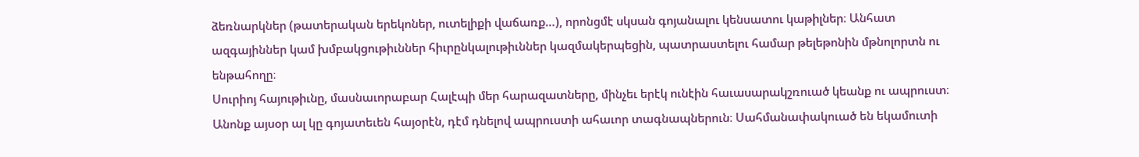ձեռնարկներ (թատերական երեկոներ, ուտելիքի վաճառք…), որոնցմէ սկսան գոյանալու կենսատու կաթիլներ։ Անհատ ազգայիններ կամ խմբակցութիւններ հիւրընկալութիւններ կազմակերպեցին, պատրաստելու համար թելեթոնին մթնոլորտն ու ենթահողը։
Սուրիոյ հայութիւնը, մասնաւորաբար Հալէպի մեր հարազատները, մինչեւ երէկ ունէին հաւասարակշռուած կեանք ու ապրուստ։ Անոնք այսօր ալ կը գոյատեւեն հայօրէն, դէմ դնելով ապրուստի ահաւոր տագնապներուն։ Սահմանափակուած են եկամուտի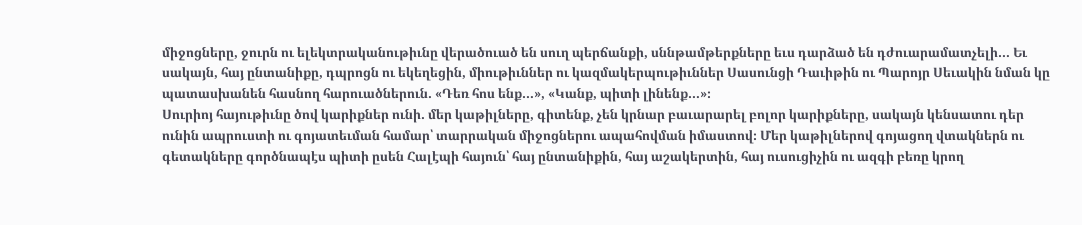միջոցները, ջուրն ու ելեկտրականութիւնը վերածուած են սուղ պերճանքի, սննթամթերքները եւս դարձած են դժուարամատչելի… Եւ սակայն, հայ ընտանիքը, դպրոցն ու եկեղեցին, միութիւններ ու կազմակերպութիւններ Սասունցի Դաւիթին ու Պարոյր Սեւակին նման կը պատասխանեն հասնող հարուածներուն. «Դեռ հոս ենք…», «Կանք, պիտի լինենք…»։
Սուրիոյ հայութիւնը ծով կարիքներ ունի. մեր կաթիլները, գիտենք, չեն կրնար բաւարարել բոլոր կարիքները, սակայն կենսատու դեր ունին ապրուստի ու գոյատեւման համար՝ տարրական միջոցներու ապահովման իմաստով։ Մեր կաթիլներով գոյացող վտակներն ու գետակները գործնապէս պիտի ըսեն Հալէպի հայուն՝ հայ ընտանիքին, հայ աշակերտին, հայ ուսուցիչին ու ազգի բեռը կրող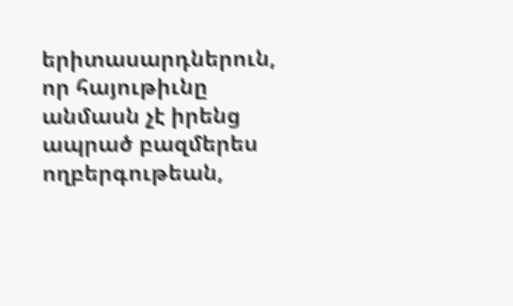երիտասարդներուն, որ հայութիւնը անմասն չէ իրենց ապրած բազմերես ողբերգութեան,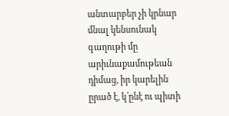անտարբեր չի կրնար մնալ կենսունակ գաղութի մը արիւնաքամութեան դիմաց, իր կարելին ըրած է, կ՛ընէ ու պիտի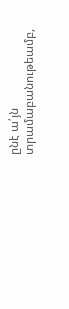ընէ ա՛յն տրամաբանութեամբ,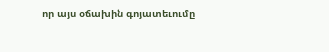որ այս օճախին գոյատեւումը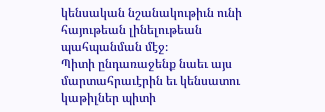կենսական նշանակութիւն ունի հայութեան լինելութեան պահպանման մէջ։
Պիտի ընդառաջենք նաեւ այս մարտահրաւէրին եւ կենսատու կաթիլներ պիտի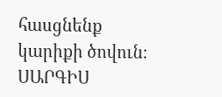հասցնենք կարիքի ծովուն։
ՍԱՐԳԻՍ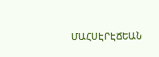ՄԱՀՍԷՐԷՃԵԱՆ